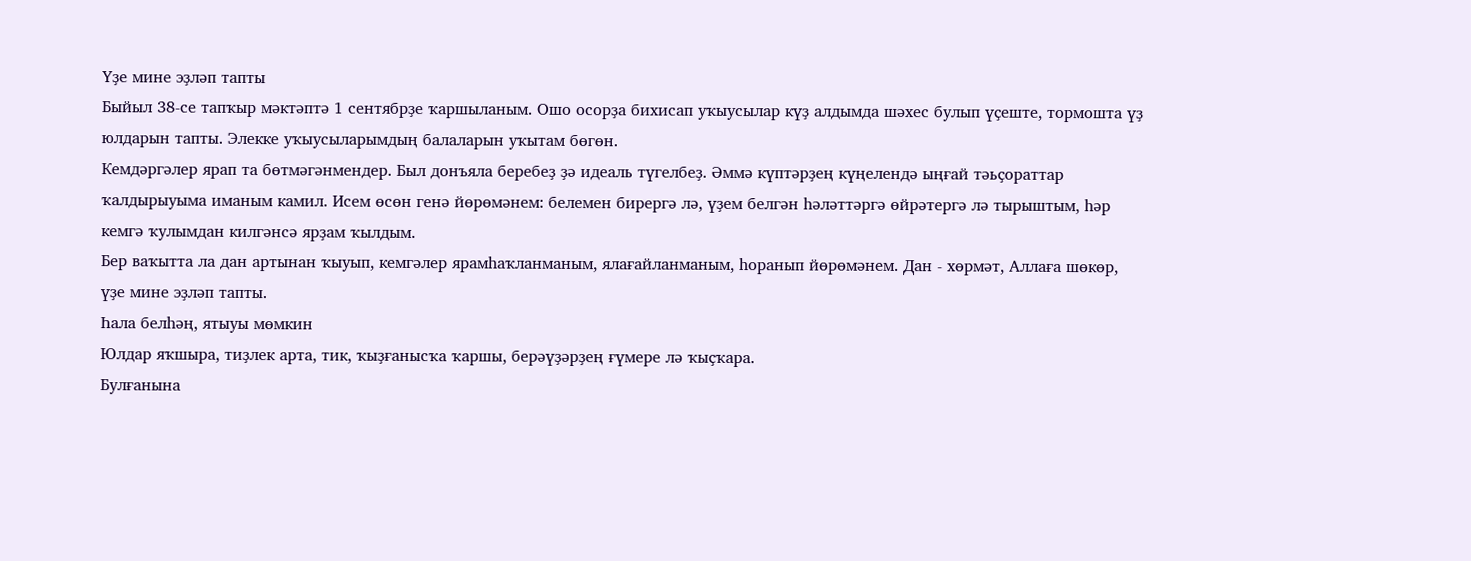Үҙе мине эҙләп тапты
Быйыл 38-се тапҡыр мәктәптә 1 сентябрҙе ҡаршыланым. Ошо осорҙа бихисап уҡыусылар күҙ алдымда шәхес булып үҫеште, тормошта үҙ юлдарын тапты. Элекке уҡыусыларымдың балаларын уҡытам бөгөн.
Кемдәргәлер ярап та бөтмәгәнмендер. Был донъяла беребеҙ ҙә идеаль түгелбеҙ. Әммә күптәрҙең күңелендә ыңғай тәьҫораттар ҡалдырыуыма иманым камил. Исем өсөн генә йөрөмәнем: белемен бирергә лә, үҙем белгән һәләттәргә өйрәтергә лә тырыштым, һәр кемгә ҡулымдан килгәнсә ярҙам ҡылдым.
Бер ваҡытта ла дан артынан ҡыуып, кемгәлер ярамһаҡланманым, ялағайланманым, һоранып йөрөмәнем. Дан - хөрмәт, Аллаға шөкөр, үҙе мине эҙләп тапты.
Һала белһәң, ятыуы мөмкин
Юлдар яҡшыра, тиҙлек арта, тик, ҡыҙғанысҡа ҡаршы, берәүҙәрҙең ғүмере лә ҡыҫҡара.
Булғанына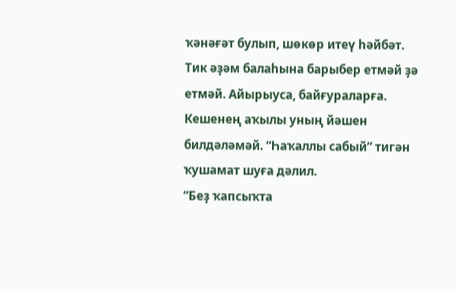ҡәнәғәт булып, шөкөр итеү һәйбәт. Тик әҙәм балаһына барыбер етмәй ҙә етмәй. Айырыуса, байғураларға.
Кешенең аҡылы уның йәшен билдәләмәй. “Һаҡаллы сабый” тигән ҡушамат шуға дәлил.
”Беҙ ҡапсыҡта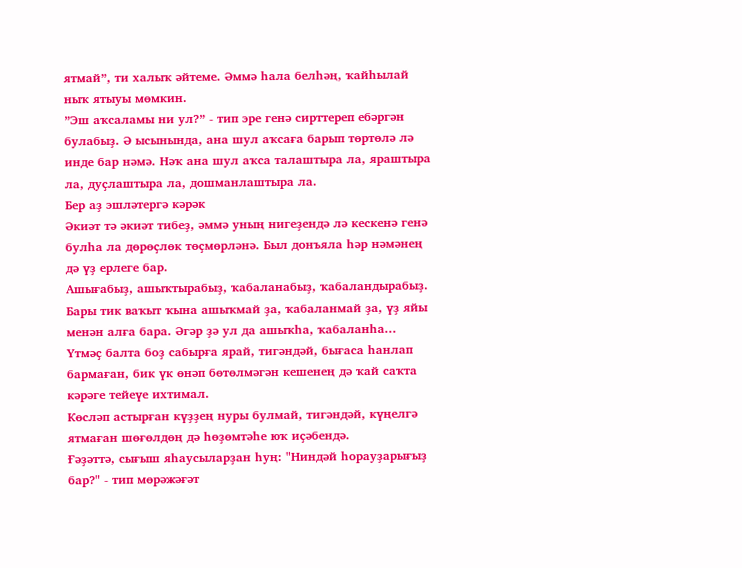ятмай”, ти халыҡ әйтеме. Әммә һала белһәң, ҡайһылай ныҡ ятыуы мөмкин.
”Эш аҡсаламы ни ул?” - тип эре генә сирттереп ебәргән булабыҙ. Ә ысынында, ана шул аҡсаға барып төртөлә лә инде бар нәмә. Нәҡ ана шул аҡса талаштыра ла, яраштыра ла, дуҫлаштыра ла, дошманлаштыра ла.
Бер аҙ эшләтергә кәрәк
Әкиәт тә әкиәт тибеҙ, әммә уның нигеҙендә лә кескенә генә булһа ла дөрөҫлөк төҫмөрләнә. Был донъяла һәр нәмәнең дә үҙ ерлеге бар.
Ашығабыҙ, ашыҡтырабыҙ, ҡабаланабыҙ, ҡабаландырабыҙ. Бары тик ваҡыт ҡына ашыҡмай ҙа, ҡабаланмай ҙа, үҙ яйы менән алға бара. Әгәр ҙә ул да ашыҡһа, ҡабаланһа...
Үтмәҫ балта боҙ сабырға ярай, тигәндәй, бығаса һанлап бармаған, бик үк өнәп бөтөлмәгән кешенең дә ҡай саҡта кәрәге тейеүе ихтимал.
Көсләп астырған күҙҙең нуры булмай, тигәндәй, күңелгә ятмаған шөғөлдөң дә һөҙөмтәһе юҡ иҫәбендә.
Ғәҙәттә, сығыш яһаусыларҙан һуң: "Ниндәй һорауҙарығыҙ бар?" - тип мөрәжәғәт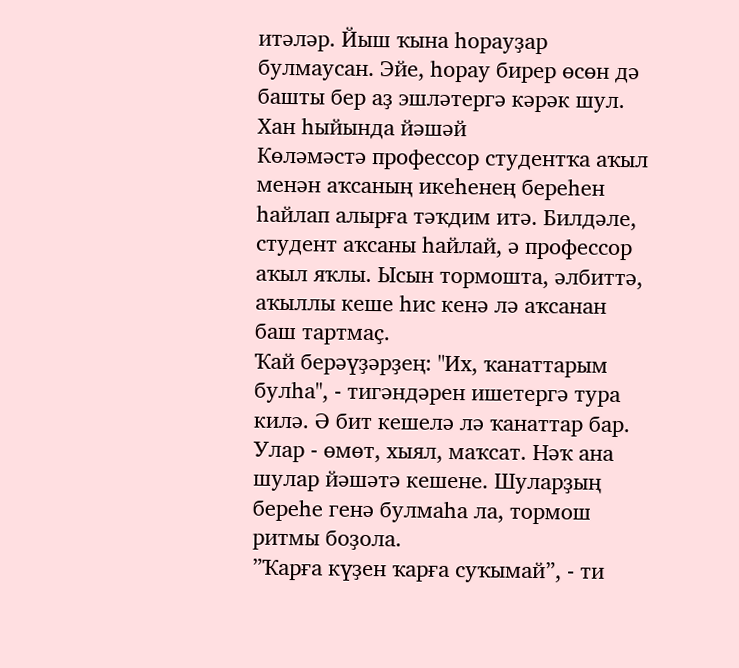итәләр. Йыш ҡына һорауҙар булмаусан. Эйе, һорау бирер өсөн дә башты бер аҙ эшләтергә кәрәк шул.
Хан һыйында йәшәй
Көләмәстә профессор студентҡа аҡыл менән аҡсаның икеһенең береһен һайлап алырға тәҡдим итә. Билдәле, студент аҡсаны һайлай, ә профессор аҡыл яҡлы. Ысын тормошта, әлбиттә, аҡыллы кеше һис кенә лә аҡсанан баш тартмаҫ.
Ҡай берәүҙәрҙең: "Их, ҡанаттарым булһа", - тигәндәрен ишетергә тура килә. Ә бит кешелә лә ҡанаттар бар. Улар - өмөт, хыял, маҡсат. Нәҡ ана шулар йәшәтә кешене. Шуларҙың береһе генә булмаһа ла, тормош ритмы боҙола.
”Ҡарға күҙен ҡарға суҡымай”, - ти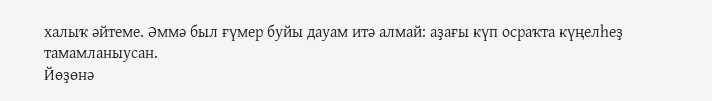халыҡ әйтеме. Әммә был ғүмер буйы дауам итә алмай: аҙағы күп осраҡта күңелһеҙ тамамланыусан.
Йөҙөнә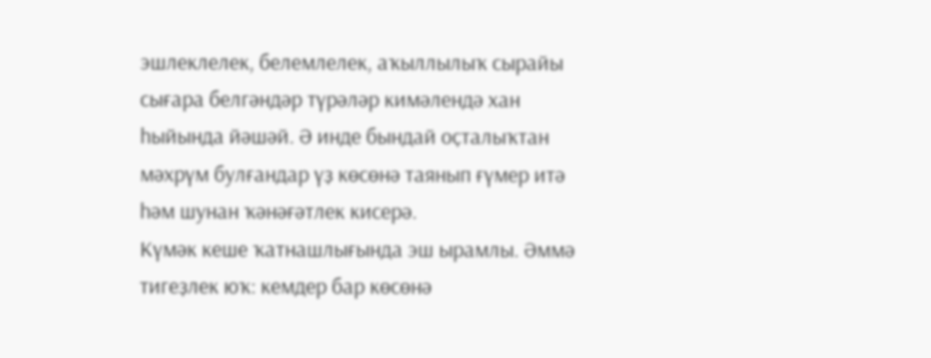эшлеклелек, белемлелек, аҡыллылыҡ сырайы сығара белгәндәр түрәләр кимәлендә хан һыйында йәшәй. Ә инде бындай оҫталыҡтан мәхрүм булғандар үҙ көсөнә таянып ғүмер итә һәм шунан ҡәнәғәтлек кисерә.
Күмәк кеше ҡатнашлығында эш ырамлы. Әммә тигеҙлек юҡ: кемдер бар көсөнә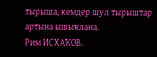тырыша, кемдер шул тырыштар артына ышыҡлана.
Рим ИСХАҠОВ.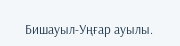Бишауыл-Уңғар ауылы.